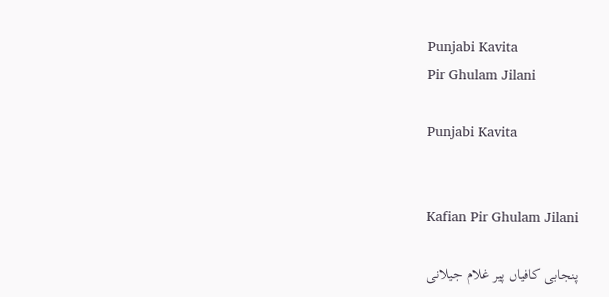Punjabi Kavita
Pir Ghulam Jilani

Punjabi Kavita


Kafian Pir Ghulam Jilani

پنجابی کافیاں پیر غلام جیلانی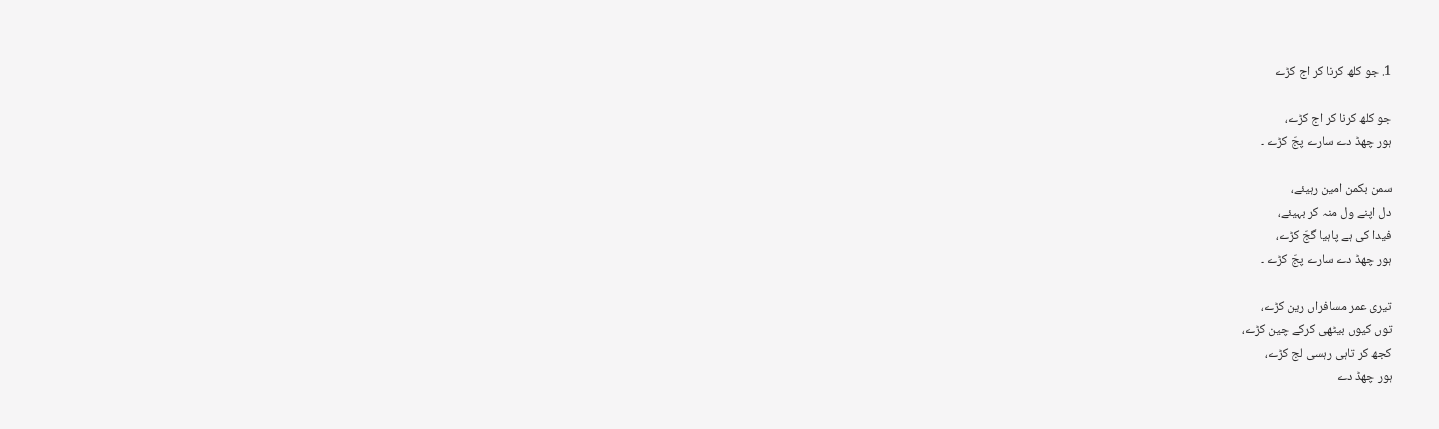1. جو کلھ کرنا کر اج کڑے

جو کلھ کرنا کر اج کڑے،
ہور چھڈ دے سارے پجّ کڑے ۔

سمن بکمن امین رہیئے،
دل اپنے ول منہ کر بہیئے،
فیدا کی ہے پاہیا گجّ کڑے،
ہور چھڈ دے سارے پجّ کڑے ۔

تیری عمر مسافراں رین کڑے،
توں کیوں بیٹھی کرکے چین کڑے،
کجھ کر تاہی رہسی لج کڑے،
ہور چھڈ دے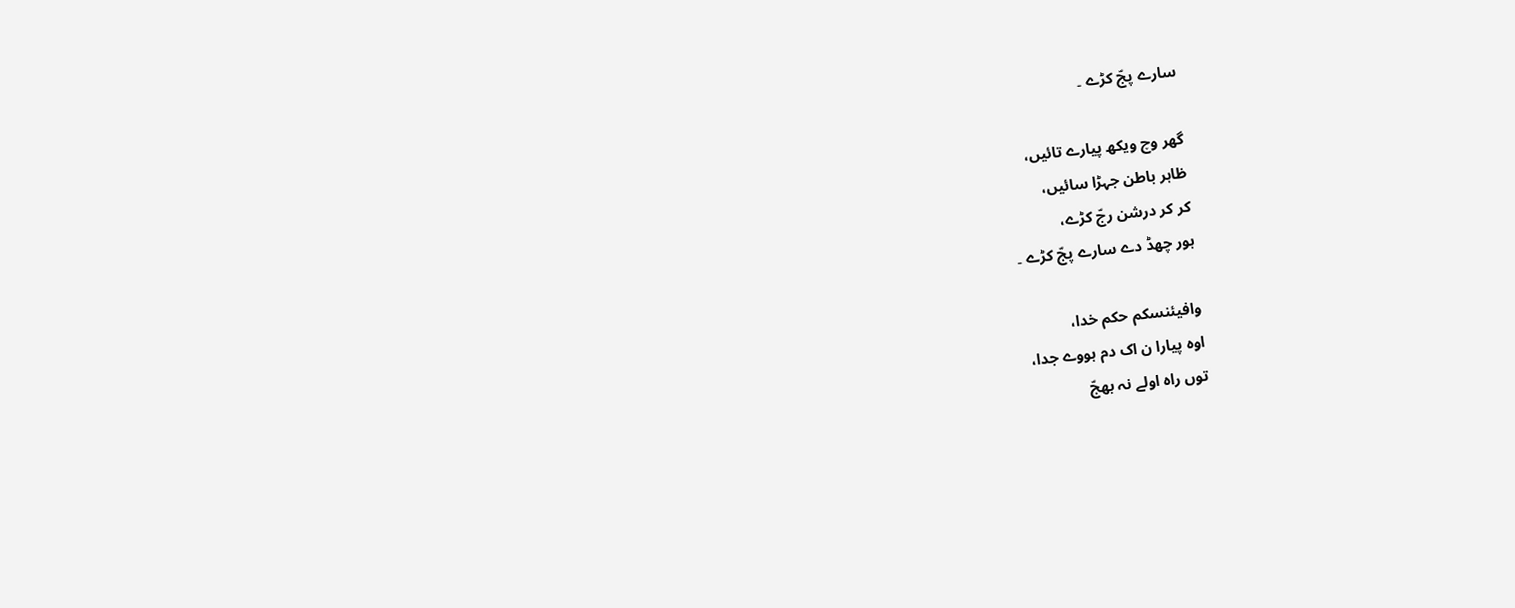سارے پجّ کڑے ۔

گھر وچ ویکھ پیارے تائیں،
ظاہر باطن جہڑا سائیں،
کر کر درشن رجّ کڑے،
ہور چھڈ دے سارے پجّ کڑے ۔

وافیئنسکم حکم خدا،
اوہ پیارا ن اک دم ہووے جدا،
توں راہ اولے نہ بھجّ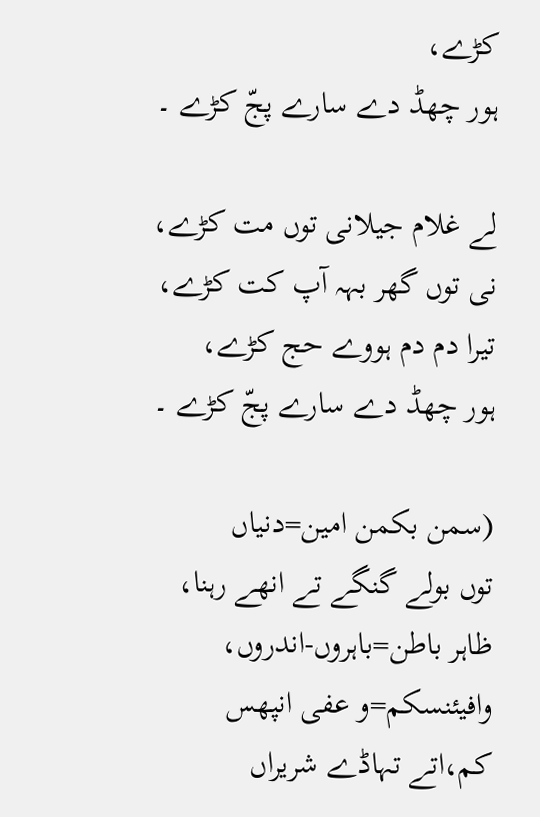کڑے،
ہور چھڈ دے سارے پجّ کڑے ۔

لے غلام جیلانی توں مت کڑے،
نی توں گھر بہہ آپ کت کڑے،
تیرا دم دم ہووے حج کڑے،
ہور چھڈ دے سارے پجّ کڑے ۔

(سمن بکمن امین=دنیاں
توں بولے گنگے تے انھے رہنا،
ظاہر باطن=باہروں-اندروں،
وافیئنسکم=و عفی انپھس
کم،اتے تہاڈے شریراں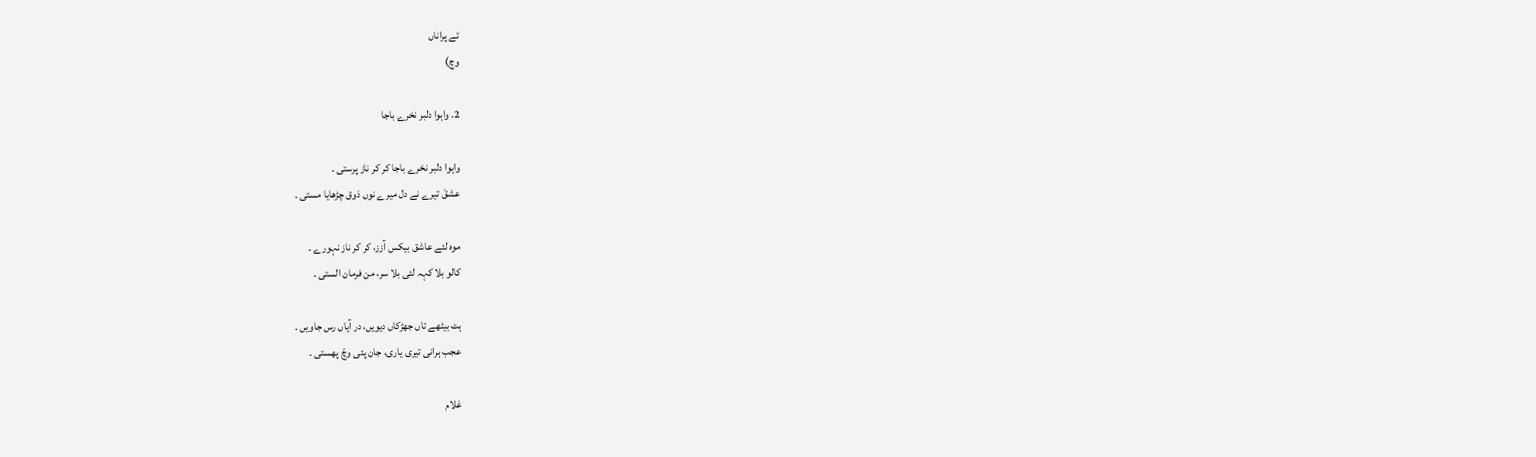تے پراناں
وچ)

2. واہوا دلبر نخرے باجا

واہوا دلبر نخرے باجا کر کر ناز پرستی ۔
عشقَ تیرے نے دل میرے نوں ذوق چڑھایا مستی ۔

موہ لئے عاشق بیکس آزز، کر کر ناز نہورے ۔
کالو بلا کہہ لئی بلا سر، من فرمان الستی ۔

ہٹ بیٹھے تاں جھڑکاں دیویں، در آیاں رس جاویں ۔
عجب ہرانی تیری یاری، جان پئی وچّ پھستی ۔

غلام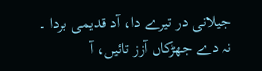جیلانی در تیرے دا، آد قدیمی بردا ۔
نہ دے جھڑکاں آزز تائیں، آ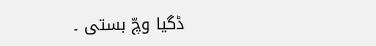ڈگیا وچّ بستی ۔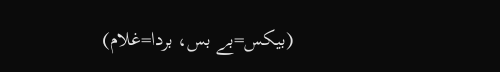(بیکس=بے بس، بردا=غلام)